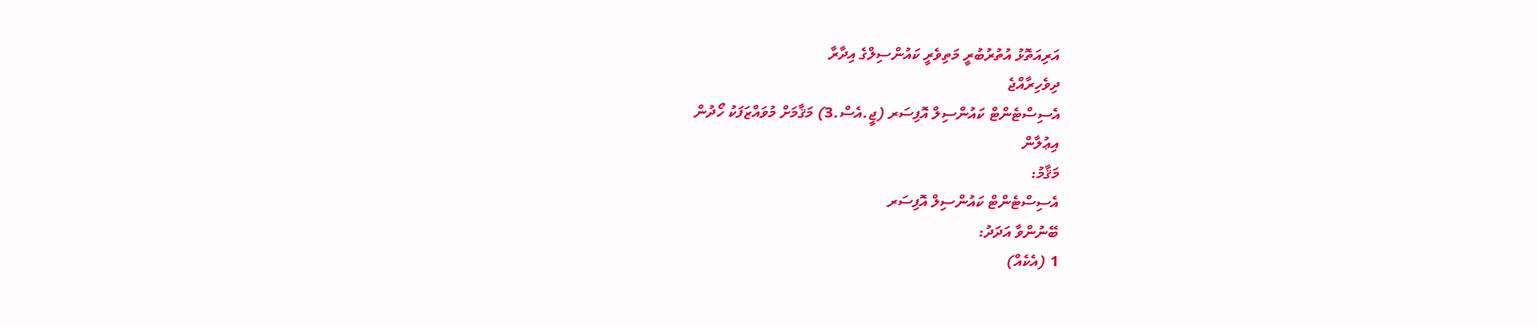އަރިއަތޮޅު އުތުރުބުރީ މަތިވެރީ ކައުންސިލްގެ އިދާރާ
ދިވެހިރާއްޖެ
އެސިސްޓެންޓް ކައުންސިލް އޮފިސަރ (ޖީ.އެސް.3) މަޤާމަށް މުވައްޒަފަކު ހޯދުން
އިޢުލާން
މަޤާމު:
އެސިސްޓެންޓް ކައުންސިލް އޮފިސަރ
ބޭނުންވާ އަދަދު:
1 (އެކެއް)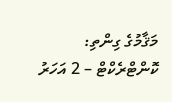މަޤާމުގެ ގިންތި:
ކޮންޓްރެކްޓް – 2 އަހަރު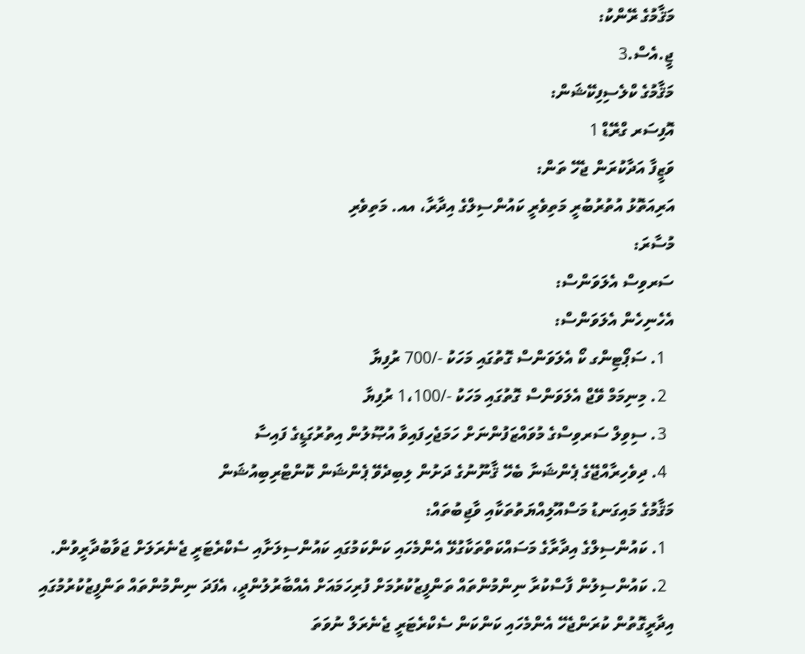މަޤާމުގެ ރޭންކު:
ޖީ.އެސް.3
މަޤާމުގެ ކްލެސިފިކޭޝަން:
އޮފިސަރ ގްރޭޑް 1
ވަޒީފާ އަދާކުރަން ޖެހޭ ތަން:
އަރިއަތޮޅު އުތުރުބުރީ މަތިވެރީ ކައުންސިލްގެ އިދާރާ، އއ. މަތިވެރި
މުސާރަ:
ސަރވިސް އެލަވަންސް:
އެހެނިހެން އެލަވަންސް:
  1. ސަޕޯޓިންގ ކޯ އެލަވަންސް ގޮތުގައި މަހަކު -/700 ރުފިޔާ
  2. މިނިމަމް ވޭޖް އެލަވަންސް ގޮތުގައި މަހަކު -/1،100 ރުފިޔާ
  3. ސިވިލް ސަރވިސްގެ މުވައްޒަފުންނަށް ހަމަޖެހިފައިވާ އުޞޫލުން އިތުރުގަޑީގެ ފައިސާ
  4. ދިވެހިރާއްޖޭގެ ޕެންޝަނާ ބެހޭ ޤާނޫނުގެ ދަށުން ލިބިދެވޭ ޕެންޝަން ކޮންޓްރިބިއުޝަން
މަޤާމުގެ މައިގަނޑު މަސްއޫލިއްޔަތުތަކާއި ވާޖިބުތައް:
  1. ކައުންސިލްގެ އިދާރާގެ މަސައްކަތްތަކާގުޅޭ އެންމެހައި ކަންކަމުގައި ކައުންސިލަށާއި ސެކްރެޓަރީ ޖެނެރަލަށް ޖަވާބުދާރީވުން.
  2. ކައުންސިލުން ފާސްކުރާ ނިންމުންތައް ތަންފީޒުކުރުމަށް ފުރިހަމައަށް އެއްބާރުލުންދީ، އެފަދަ ނިންމުންތައް ތަންފީޒުކުރުމުގައި އިދާރީގޮތުން ކުރަންޖެހޭ އެންމެހައި ކަންކަން ސެކްރެޓަރީ ޖެނެރަލް ނުވަތަ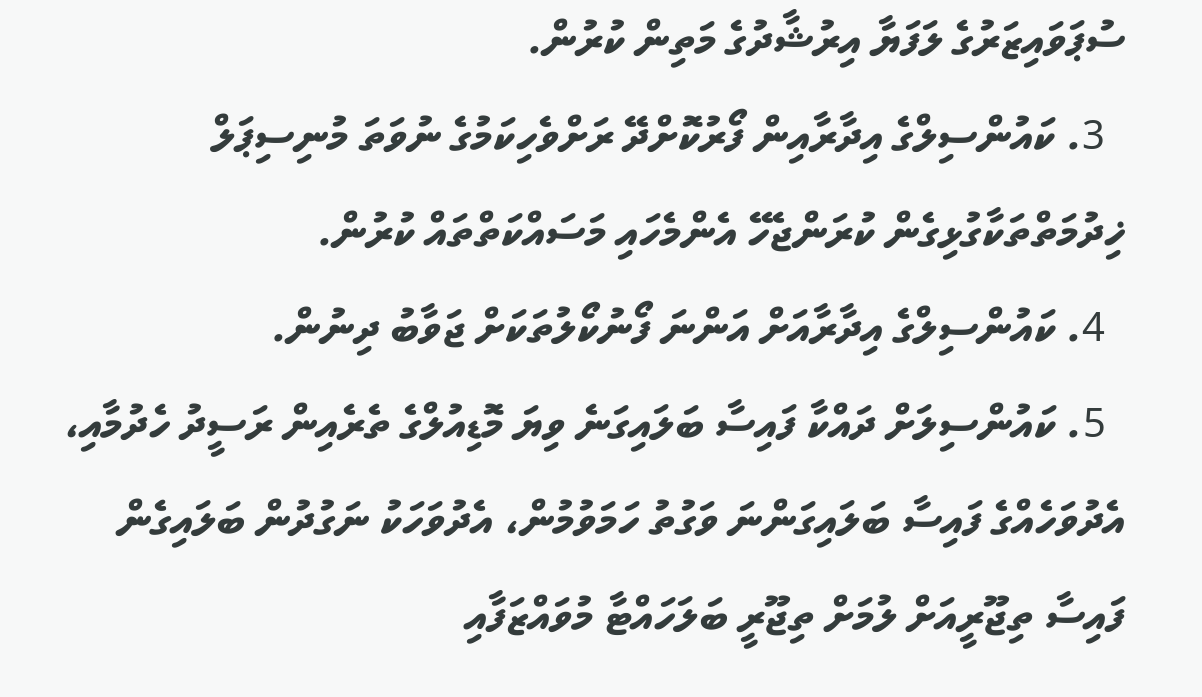ސުޕަވައިޒަރުގެ ލަފަޔާ އިރުޝާދުގެ މަތިން ކުރުން.
  3. ކައުންސިލްގެ އިދާރާއިން ފޯރުކޮށްދޭ ރަށްވެހިކަމުގެ ނުވަތަ މުނިސިޕަލް ޚިދުމަތްތަކާގުޅިގެން ކުރަންޖެހޭ އެންމެހައި މަސައްކަތްތައް ކުރުން.
  4. ކައުންސިލްގެ އިދާރާއަށް އަންނަ ފޯނުކޯލުތަކަށް ޖަވާބު ދިނުން.
  5. ކައުންސިލަށް ދައްކާ ފައިސާ ބަލައިގަނެ ވިޔަ މޮޑިއުލްގެ ތެރެއިން ރަސީދު ހެދުމާއި، އެދުވަހެއްގެ ފައިސާ ބަލައިގަންނަ ވަގުތު ހަމަވުމުން، އެދުވަހަކު ނަގުދުން ބަލައިގެން ފައިސާ ތިޖޫރީއަށް ލުމަށް ތިޖޫރީ ބަލަހައްޓާ މުވައްޒަފާއި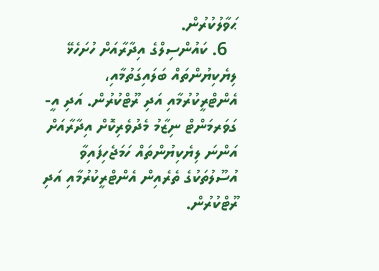ޙަވާލުކުރުން.
  6. ކައުންސިލްގެ އިދާރާއަށް ހުށަހެޅޭ ލިޔެކިޔުންތައް ބަލައިގަތުމާއި، އެންޓްރީކުރުމާއި އަދި ރޫޓްކުރުން. އަދި އީ-ގަވަރމަންޓް ނިޒާމު މެދުވެރިކޮށް އިދާރާއަށް އަންނަ ލިޔެކިޔުންތައް ހަމަޖެހިފައިވާ އުސޫލުތަކުގެ ތެރެއިން އެންޓްރީކުރުމާއި އަދި ރޫޓްކުރުން.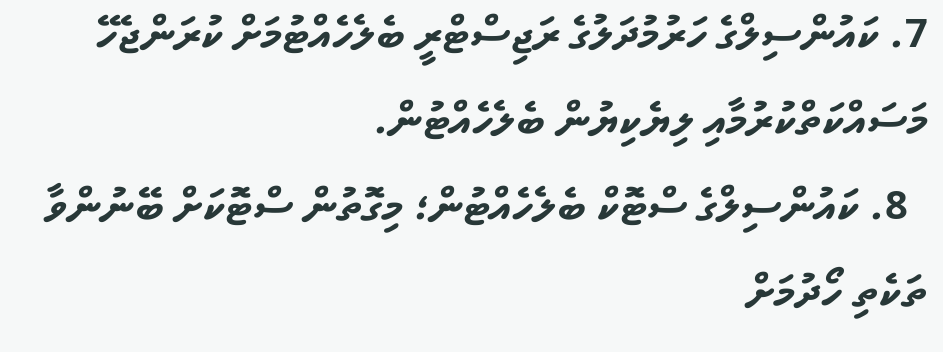7. ކައުންސިލްގެ ހަރުމުދަލުގެ ރަޖިސްޓްރީ ބެލެހެއްޓުމަށް ކުރަންޖެހޭ މަސައްކަތްކުރުމާއި ލިޔެކިޔުން ބެލެހެއްޓުން.
  8. ކައުންސިލްގެ ސްޓޮކް ބެލެހެއްޓުން؛ މިގޮތުން ސްޓޮކަށް ބޭނުންވާ ތަކެތި ހޯދުމަށް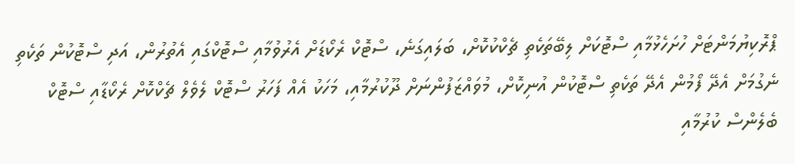ޕްރޮކިޔުމަންޓަށް ހުށަހެޅުމާއި ސްޓޮކަށް ލިބޭތަކެތި ޗެކްކުކޮށް، ބަލައިގަނެ، ސްޓޮކް ރެކޯޑަށް އެރުވުމާއި ސްޓޮކްގައި އެތުރުން، އަދި ސްޓޮކުން ތަކެތި ނެގުމަށް އެދޭ ފޯމުން އެދޭ ތަކެތި ސްޓޮކުން އުނިކޮށް، މުވައްޒަފުންނަށް ދޫކުރުމާއި، މަހަކު އެއް ފަހަރު ސްޓޮކް ލެވެލް ޗެކްކޮށް ރެކޯޑާއި ސްޓޮކް ބެލެންސް ކުރުމާއި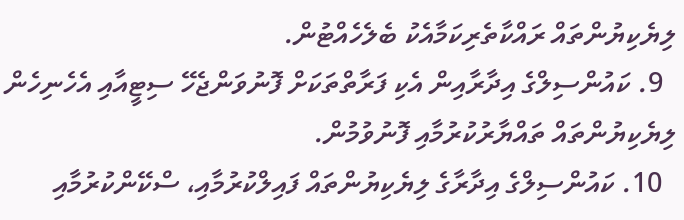ލިޔެކިޔުންތައް ރައްކާތެރިކަމާއެކު ބެލެހެއްޓުން.
  9. ކައުންސިލްގެ އިދާރާއިން އެކި ފަރާތްތަކަށް ފޮނުވަންޖެހޭ ސިޓީއާއި އެހެނިހެން ލިޔެކިޔުންތައް ތައްޔާރުކުރުމާއި ފޮނުވުމުން.
  10. ކައުންސިލްގެ އިދާރާގެ ލިޔެކިޔުންތައް ފައިލްކުރުމާއި، ސްކޭންކުރުމާއި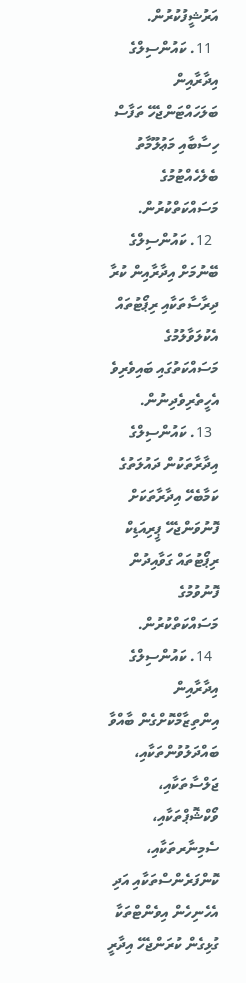އަރުޝީފުކުރުން.
  11. ކައުންސިލްގެ އިދާރާއިން ބަލަހައްޓަންޖެހޭ ތަފާސް ހިސާބާއި މަޢުލޫމާތު ބެލެހެއްޓުމުގެ މަސައްކަތްކުރުން.
  12. ކައުންސިލްގެ ބޭނުމަށް އިދާރާއިން ކުރާ ދިރާސާތަކާއި ރިޕޯޓުތައް އެކުލަވާލުމުގެ މަސައްކަތުގައި ބައިވެރިވެ އެހީތެރިވެދިނުން.
  13. ކައުންސިލްގެ އިދާރާތަކުން ދައުލަތުގެ ކަމާބެހޭ އިދާރާތަކަށް ފޮނުވަންޖެހޭ ޕީރިއަޑިކް ރިޕޯޓުތައް ގަވާއިދުން ފޮނުވުމުގެ މަސައްކަތްކުރުން.
  14. ކައުންސިލްގެ އިދާރާއިން އިންތިޒާމްކޮށްގެން ބާއްވާ ބައްދަލުވުންތަކާއި، ޖަލްސާތަކާއި، ވޯކްޝޮޕްތަކާއި، ސެމިނާރތަކާއި، ކޮންފަރެންސްތަކާއި އަދި އެހެނިހެން އިވެންޓްތަކާ ގުޅިގެން ކުރަންޖެހޭ އިދާރީ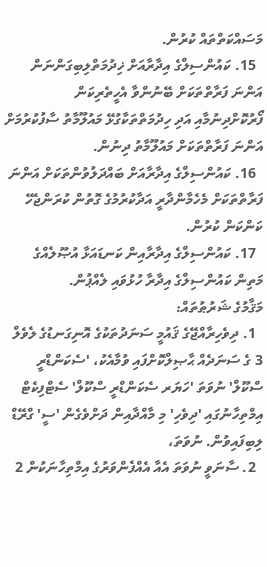މަސައްކަތްތައް ކުރުން.
  15. ކައުންސިލްގެ އިދާރާއަށް ޚިދުމަތްލިބިގަންނަން އަންނަ ފަރާތްތަކަށް ބޭނުންވާ އެހީތެރިކަން ފޯރުކޮށްދިނުމާއި އަދި ހިދުމަތްތަކާގުޅޭ މައުލޫމާތު ސާފުކުރުމަށް އަންނަ ފަރާތްތަކަށް މައުލޫމާތު ދިނުން.
  16. ކައުންސިލްގެ އިދާރާއަށް ބައްދަލުވުންތަކަށް އަންނަ ފަރާތްތަކަށް މެހެމާންދާރީ އަދާކުރުމުގެ ގޮތުން ކުރަންޖެހޭ ކަންކަން ކުރުން.
  17. ކައުންސިލްގެ އިދާރާއިން ކަނޑައަޅާ އުޞޫލެއްގެ މަތިން ކައުންސިލްގެ އިދާރާ ހުޅުވައި ލެއްޕުން.
މަޤާމުގެ ޝަރުޠުތައް:
  1. ދިވެހިރާއްޖޭގެ ޤައުމީ ސަނަދުތަކުގެ އޮނިގަނޑުގެ ލެވެލް 3 ގެ ސަނަދެއް ޙާޞިލްކޮށްފައި ވުމާއެކު، 'ސެކަންޑްރީ ސްކޫލް' ނުވަތަ 'ހަޔަރ ސެކަންޑްރީ ސްކޫލް' ސެޓްފިކެޓް އިމްތިހާނުގައި 'ދިވެހި' މި މާއްދާއިން ދަށްވެގެން 'ސީ' ގްރޭޑް ލިބިފައިވުން. ނުވަތަ،
  2. ސާނަވީ ނުވަތަ އެއާ އެއްފެންވަރުގެ އިމްތިހާނަކުން 2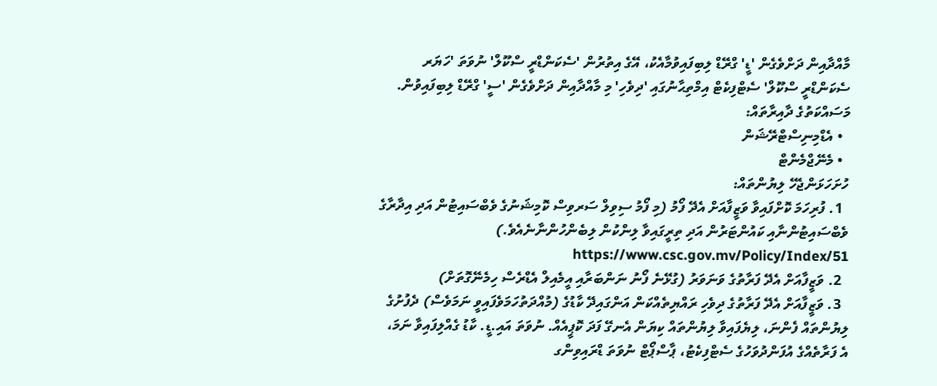މާއްދާއިން ދަށްވެގެން 'ޑީ' ގްރޭޑް ލިބިފައިވުމާއެކު، އޭގެ އިތުރުން 'ސެކަންޑްރީ ސްކޫލް' ނުވަތަ 'ހަޔަރ ސެކަންޑްރީ ސްކޫލް' ސެޓްފިކެޓް އިމްތިޙާނުގައި 'ދިވެހި' މި މާއްދާއިން ދަށްވެގެން 'ސީ' ގްރޭޑް ލިބިފައިވުން.
މަސައްކަތުގެ ދާއިރާތައް:
  • އެޑްމިނިސްޓްރޭޝަން
  • މެނޭޖްމެންޓް
ހުށަހަޅަންޖެހޭ ލިޔުންތައް:
  1. ފުރިހަމަ ކޮށްފައިވާ ވަޒީފާއަށް އެދޭ ފޯމު (މި ފޯމު ސިވިލް ސަރވިސް ކޮމިޝަނުގެ ވެބްސައިޓުން އަދި އިދާރާގެ ވެބްސައިޓުންނާއި ކައުންޓަރުން އަދި ތިރީގައިވާ ލިންކުން ލިބެންހުންނާނެއެވެ.) https://www.csc.gov.mv/Policy/Index/51
  2. ވަޒީފާއަށް އެދޭ ފަރާތުގެ ވަނަވަރު (ގުޅޭނެ ފޯނު ނަންބަރާއި އީމެއިލް އެޑްރެސް ހިމެނޭގޮތަށް)
  3. ވަޒީފާއަށް އެދޭ ފަރާތުގެ ދިވެހި ރައްޔިތެއްކަން އަންގައިދޭ ކާޑުގެ (މުއްދަތުހަމަވެފައިވީ ނަމަވެސް) ދެފުށުގެ ލިޔުންތައް ފެންނަ، ލިޔެފައިވާ ލިޔުންތައް ކިޔަން އެނގޭ ފަދަ ކޮޕީއެއް. ނުވަތަ އައި.ޑީ. ކާޑު ގެއްލިފައިވާ ނަމަ، އެ ފަރާތެއްގެ އުފަންދުވަހުގެ ސެޓްފިކެޓު، ޕާސްޕޯޓް ނުވަތަ ޑްރައިވިންގ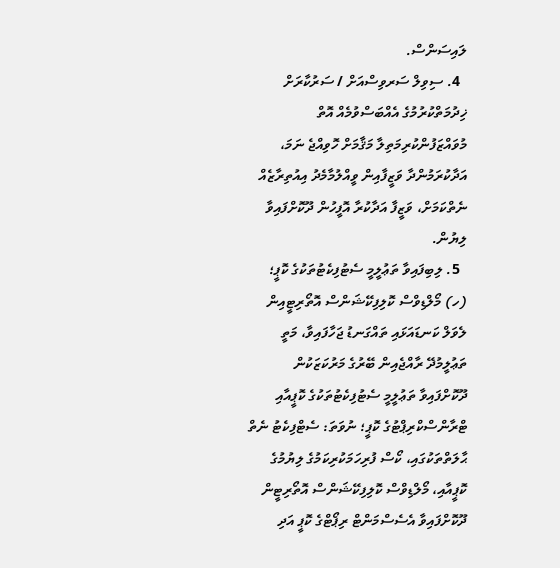ލައިސަންސް.
  4. ސިވިލް ސަރވިސްއަށް / ސަރުކާރަށް ޚިދުމަތްކުރުމުގެ އެއްބަސްވުމެއް އޮތް މުވައްޒަފުންކުރިމަތިލާ މަޤާމަށް ހޮވިއްޖެ ނަމަ، އަދާކުރަމުންދާ ވަޒީފާއިން ވީއްލުމާމެދު އިއުތިރާޒެއް ނެތްކަމަށް، ވަޒީފާ އަދާކުރާ އޮފީހުން ދޫކޮށްފައިވާ ލިޔުން.
  5. ލިބިފައިވާ ތަޢުލީމީ ސެޓުފިކެޓުތަކުގެ ކޮޕީ؛
(ހ) މޯލްޑިވްސް ކޮލިފިކޭޝަންސް އޮތޯރިޓީއިން ލެވަލް ކަނޑައަޅައި ތައްގަނޑު ޖަހާފައިވާ، މަތީ ތަޢުލީމުދޭ ރާއްޖެއިން ބޭރުގެ މަރުކަޒަކުން ދޫކޮށްފައިވާ ތަޢުލީމީ ސެޓުފިކެޓުތަކުގެ ކޮޕީއާއި ޓްރާންސްކްރިޕްޓުގެ ކޮޕީ؛ ނުވަތަ: ސެޓްފިކެޓު ނެތް ޙާލަތްތަކުގައި، ކޯސް ފުރިހަމަކުރިކަމުގެ ލިޔުމުގެ ކޮޕީއާއި، މޯލްޑިވްސް ކޮލިފިކޭޝަންސް އޮތޯރިޓީން ދޫކޮށްފައިވާ އެސެސްމަންޓް ރިޕޯޓްގެ ކޮޕީ އަދި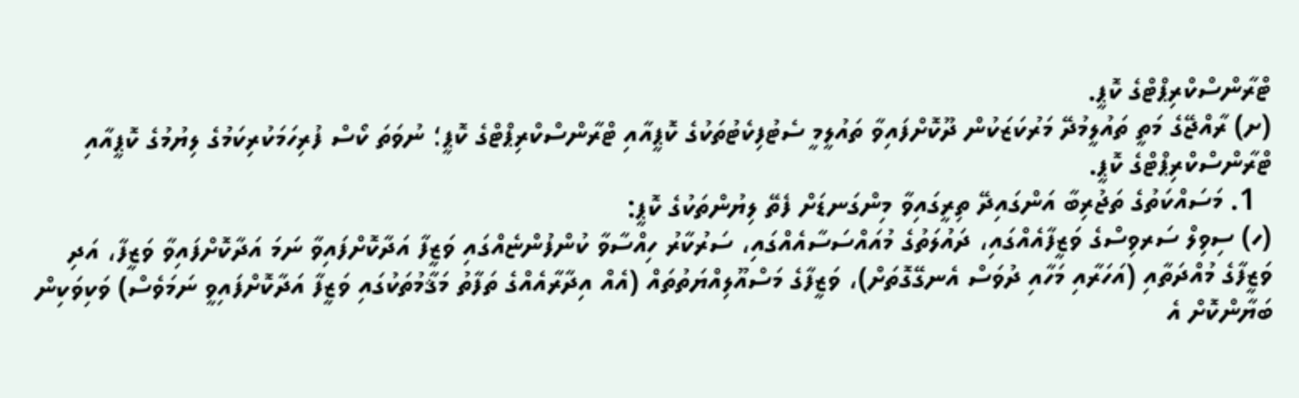ޓްރާންސްކްރިޕްޓްގެ ކޮޕީ.
(ށ) ރާއްޖޭގެ މަތީ ތައުލީމުދޭ މަރުކަޒަކުން ދޫކޮށްފައިވާ ތައުލީމީ ސެޓުފިކެޓުތަކުގެ ކޮޕީއާއި ޓްރާންސްކްރިޕްޓްގެ ކޮޕީ؛ ނުވަތަ ކޯސް ފުރިހަމަކުރިކަމުގެ ލިޔުމުގެ ކޮޕީއާއި ޓްރާންސްކްރިޕްޓްގެ ކޮޕީ.
  1. މަސައްކަތުގެ ތަޖުރިބާ އަންގައިދޭ ތިރީގައިވާ މިންގަނޑަށް ފެތޭ ލިޔުންތަކުގެ ކޮޕީ:
(ހ) ސިވިލް ސަރވިސްގެ ވަޒީފާއެއްގައި، ދައުލަތުގެ މުއައްސަސާއެއްގައި، ސަރުކާރު ހިއްސާވާ ކުންފުންޏެއްގައި ވަޒީފާ އަދާކޮށްފައިވާ ނަމަ އަދާކޮށްފައިވާ ވަޒީފާ، އަދި ވަޒީފާގެ މުއްދަތާއި (އަހަރާއި މަހާއި ދުވަސް އެނގޭގޮތަށް)، ވަޒީފާގެ މަސްއޫލިއްޔަތުތައް (އެއް އިދާރާއެއްގެ ތަފާތު މަޤާމުތަކުގައި ވަޒީފާ އަދާކޮށްފައިވީ ނަމަވެސް) ވަކިވަކިން ބަޔާންކޮށް އެ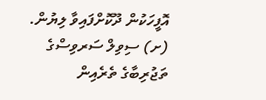އޮފީހަކުން ދޫކޮށްފައިވާ ލިޔުން.
(ށ) ސިވިލް ސަރވިސްގެ ތަޖުރިބާގެ ތެރެއިން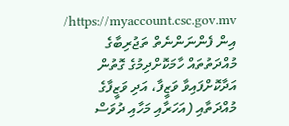https://myaccount.csc.gov.mv/ އިން ފެންނަންނެތް ތަޖުރިބާގެ މުއްދަތުތައް ހާމަކޮށްދިމުގެ ގޮތުން އަދާކޮށްފައިވާ ވަޒީފާ، އަދި ވަޒީފާގެ މުއްދަތާއި (އަހަރާއި މަހާއި ދުވަސް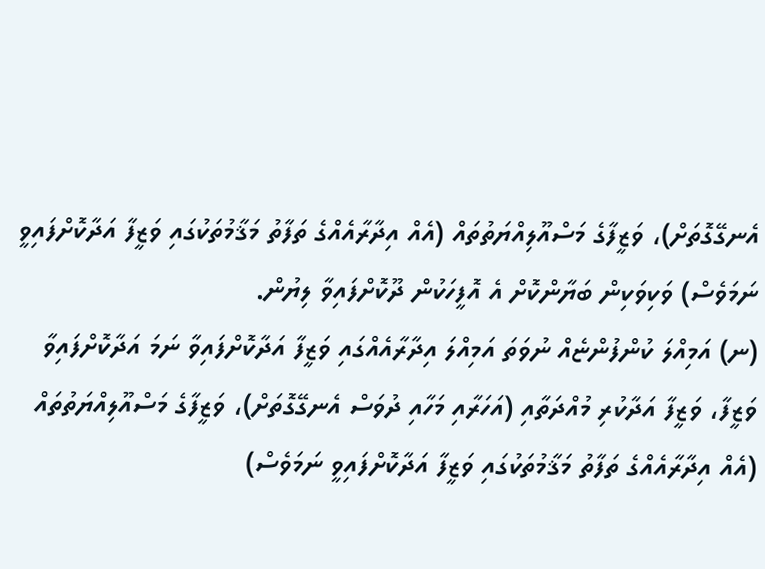އެނގޭގޮތަށް)، ވަޒީފާގެ މަސްއޫލިއްޔަތުތައް (އެއް އިދާރާއެއްގެ ތަފާތު މަޤާމުތަކުގައި ވަޒީފާ އަދާކޮށްފައިވީ ނަމަވެސް) ވަކިވަކިން ބަޔާންކޮށް އެ އޮފީހަކުން ދޫކޮށްފައިވާ ލިޔުން.
(ނ) އަމިއްލަ ކުންފުންޏެއް ނުވަތަ އަމިއްލަ އިދާރާއެއްގައި ވަޒީފާ އަދާކޮށްފައިވާ ނަމަ އަދާކޮށްފައިވާ ވަޒީފާ، ވަޒީފާ އަދާކުރި މުއްދަތާއި (އަހަރާއި މަހާއި ދުވަސް އެނގޭގޮތަށް)، ވަޒީފާގެ މަސްއޫލިއްޔަތުތައް (އެއް އިދާރާއެއްގެ ތަފާތު މަޤާމުތަކުގައި ވަޒީފާ އަދާކޮށްފައިވީ ނަމަވެސް)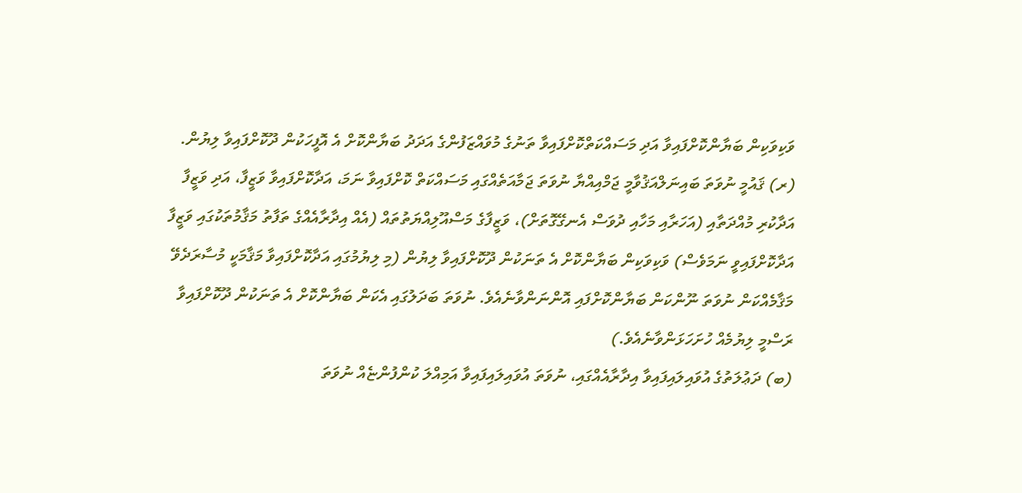ވަކިވަކިން ބަޔާންކޮށްފައިވާ އަދި މަސައްކަތްކޮށްފައިވާ ތަނުގެ މުވައްޒަފުންގެ އަދަދު ބަޔާންކޮށް އެ އޮފީހަކުން ދޫކޮށްފައިވާ ލިޔުން.
(ރ) ޤައުމީ ނުވަތަ ބައިނަލްއަޤުވާމީ ޖަމްއިއްޔާ ނުވަތަ ޖަމާއަތެއްގައި މަސައްކަތް ކޮށްފައިވާ ނަމަ، އަދާކޮށްފައިވާ ވަޒީފާ، އަދި ވަޒީފާ އަދާކުރި މުއްދަތާއި (އަހަރާއި މަހާއި ދުވަސް އެނގޭގޮތަށް)، ވަޒީފާގެ މަސްއޫލިއްޔަތުތައް (އެއް އިދާރާއެއްގެ ތަފާތު މަޤާމުތަކުގައި ވަޒީފާ އަދާކޮށްފައިވީ ނަމަވެސް) ވަކިވަކިން ބަޔާންކޮށް އެ ތަނަކުން ދޫކޮށްފައިވާ ލިޔުން (މި ލިޔުމުގައި އަދާކޮށްފައިވާ މަޤާމަކީ މުސާރަދެވޭ މަޤާމެއްކަން ނުވަތަ ނޫންކަން ބަޔާންކޮށްފައި އޮންނަންވާނެއެވެ. ނުވަތަ ބަދަލުގައި އެކަން ބަޔާންކޮށް އެ ތަނަކުން ދޫކޮށްފައިވާ ރަސްމީ ލިޔުމެއް ހުށަހަޅަންވާނެއެވެ.)
(ބ) ދަޢުލަތުގެ އުވައިލައިފައިވާ އިދާރާއެއްގައި، ނުވަތަ އުވައިލައިފައިވާ އަމިއްލަ ކުންފުންޏެއް ނުވަތަ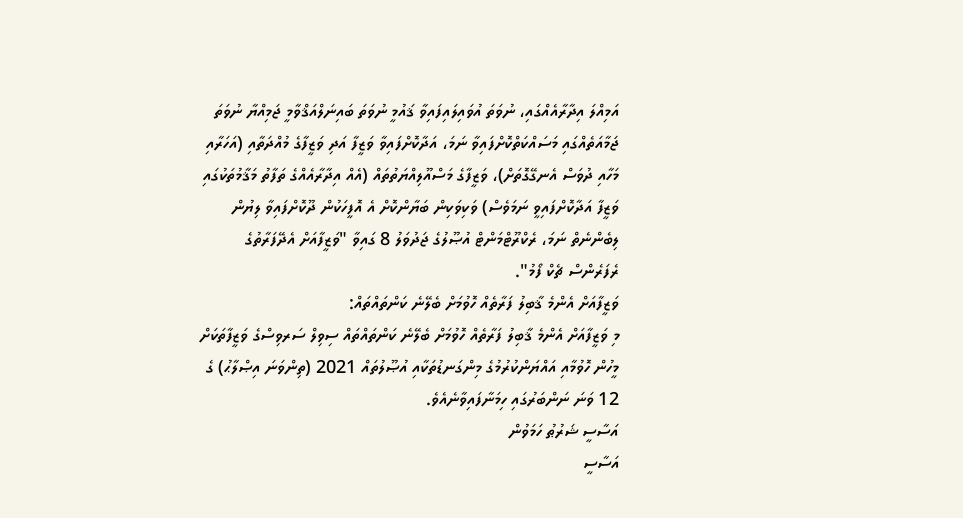އަމިއްލަ އިދާރާއެއްގައި، ނުވަތަ އުވައިލައިފައިވާ ޤައުމީ ނުވަތަ ބައިނަލްއަޤްވާމީ ޖަމިއްޔާ ނުވަތަ ޖަމާއަތެއްގައި މަސައްކަތްކޮށްފައިވާ ނަމަ، އަދާކޮށްފައިވާ ވަޒީފާ އަދި ވަޒީފާގެ މުއްދަތާއި (އަހަރާއި މަހާއި ދުވަސް އެނގޭގޮތަށް)، ވަޒީފާގެ މަސްއޫލިއްޔަތުތައް (އެއް އިދާރާއެއްގެ ތަފާތު މަޤާމުތަކުގައި ވަޒީފާ އަދާކޮށްފައިވީ ނަމަވެސް) ވަކިވަކިން ބަޔާންކޮށް އެ އޮފީހަކުން ދޫކޮށްފައިވާ ލިޔުން ލިބެންނެތް ނަމަ، ރެކްރޫޓްމަންޓް އުޞޫލުގެ ޖަދުވަލު 8 ގައިވާ "ވަޒީފާއަށް އެދޭފަރާތުގެ ރެފަރެންސް ޗެކް ފޯމު".
ވަޒީފާއަށް އެންމެ ޤާބިލު ފަރާތެއް ހޮވުމަށް ބެލޭނެ ކަންތައްތައް:
މި ވަޒީފާއަށް އެންމެ ޤާބިލު ފަރާތެއް ހޮވުމަށް ބެލޭނެ ކަންތައްތައް ސިވިލް ސަރވިސްގެ ވަޒީފާތަކަށް މީހުން ހޮވުމާއި އައްޔަންކުރުމުގެ މިންގަނޑުތަކާއި އުޞޫލުތައް 2021 (ތިންވަނަ އިޞްލާޙު) ގެ 12 ވަނަ ނަންބަރުގައި ހިމަނާފައިވާނެއެވެ.
އަސާސީ ޝަރުޠު ހަމަވުން
އަސާސީ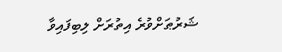ޝަރުޠަށްވުރެ އިތުރަށް ލިބިފައިވާ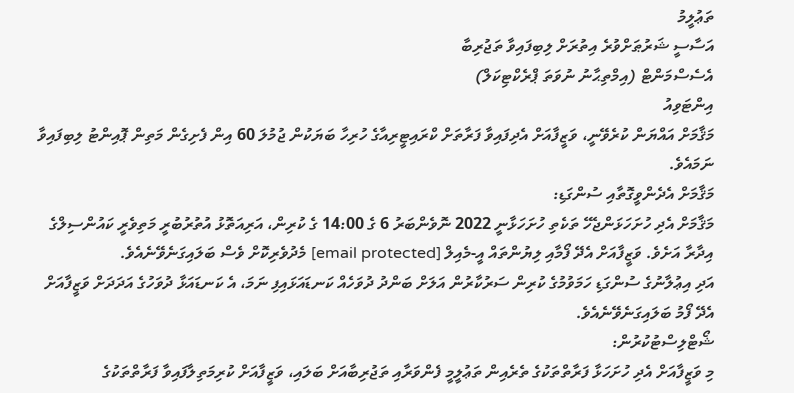ތަޢުލީމު
އަސާސީ ޝަރުޠަށްވުރެ އިތުރަށް ލިބިފައިވާ ތަޖުރިބާ
އެސެސްމަންޓް (އިމްތިޙާނު ނުވަތަ ޕްރެކްޓިކަލް)
އިންޓަވިއު
މަޤާމަށް އައްޔަން ކުރެވޭނީ، ވަޒީފާއަށް އެދިފައިވާ ފަރާތަށް ކްރައިޓީރިއާގެ ހުރިހާ ބަޔަކުން ޖުމުލަ 60 އިން ފެށިގެން މަތިން ޕޮއިންޓު ލިބިފައިވާ ނަމައެވެ.
މަޤާމަށް އެދެންވީގޮތާއި ސުންގަޑި:
މަޤާމަށް އެދި ހުށަހަޅަންޖެހޭ ތަކެތި ހުށަހަޅާނީ 2022 ނޮވެންބަރު 6 ގެ 14:00 ގެ ކުރިން، އަރިއަތޮޅު އުތުރުބުރީ މަތިވެރީ ކައުންސިލްގެ އިދާރާ އަށެވެ. ވަޒީފާއަށް އެދޭ ފޯމާއި ލިޔުންތައް އީ-މެއިލް [email protected] މެދުވެރިކޮށް ވެސް ބަލައިގަނެވޭނެއެވެ.
އަދި އިޢުލާނުގެ ސުންގަޑި ހަމަވުމުގެ ކުރިން ސަރުކާރުން އަލަށް ބަންދު ދުވަހެއް ކަނޑައަޅައިފި ނަމަ، އެ ކަނޑައަޅާ ދުވަހުގެ އަދަދަށް ވަޒީފާއަށް އެދޭ ފޯމު ބަލައިގަނެވޭނެއެވެ.
ޝޯޓްލިސްޓުކުރުން:
މި ވަޒީފާއަށް އެދި ހުށަހަޅާ ފަރާތްތަކުގެ ތެރެއިން ތަޢުލީމީ ފެންވަރާއި ތަޖުރިބާއަށް ބަލައި، ވަޒީފާއަށް ކުރިމަތިލާފައިވާ ފަރާތްތަކުގެ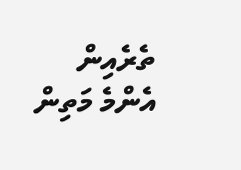ތެރެއިން އެންމެ މަތިން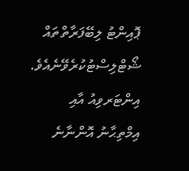ޕޮއިންޓު ލިބޭފަރާތްތައް ޝޯޓްލިސްޓުކުރެވޭނެއެވެ.
އިންޓަރވިއު އާއި އިމްތިޙާނު އޮންނާނެ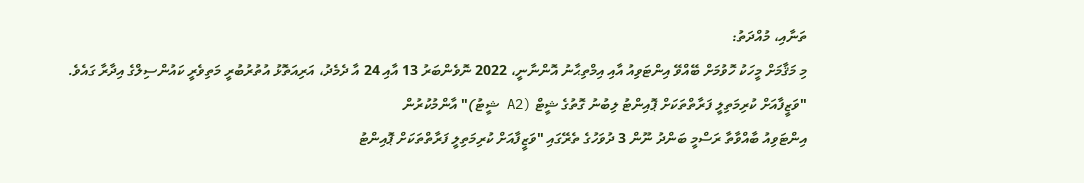ތަނާއި، މުއްދަތު:
މި މަޤާމަށް މީހަކު ހޮވުމަށް ބޭއްވޭ އިންޓަވިއު އާއި އިމްތިޙާނު އޮންނާނީ، 2022 ނޮވެންބަރު 13 އާއި 24 އާ ދެމެދު، އަރިއަތޮޅު އުތުރުބުރީ މަތިވެރީ ކައުންސިލްގެ އިދާރާ ގައެވެ.
"ވަޒީފާއަށް ކުރިމަތިލީ ފަރާތްތަކަށް ޕޮއިންޓު ލިބުނު ގޮތުގެ ޝީޓް (A2 ޝީޓު)" އާންމުކުރުން
އިންޓަވިއު ބާއްވާތާ ރަސްމީ ބަންދު ނޫން 3 ދުވަހުގެ ތެރޭގައި "ވަޒީފާއަށް ކުރިމަތިލީ ފަރާތްތަކަށް ޕޮއިންޓު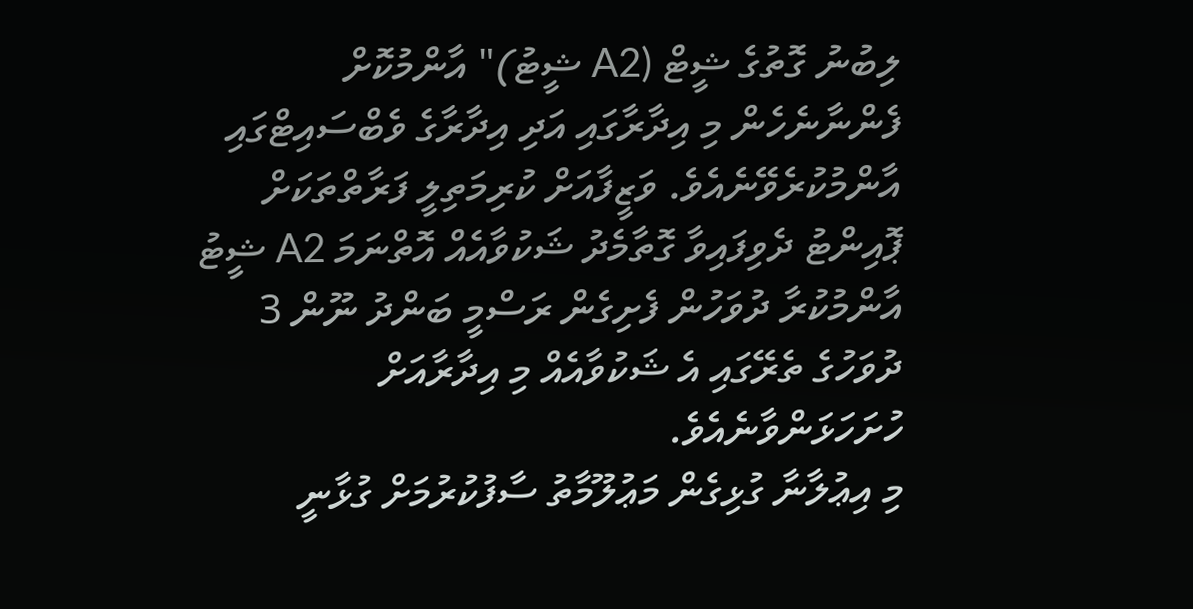ލިބުނު ގޮތުގެ ޝީޓް (A2 ޝީޓު)" އާންމުކޮށް ފެންނާނެހެން މި އިދާރާގައި އަދި އިދާރާގެ ވެބްސައިޓްގައި އާންމުކުރެވޭނެއެވެ. ވަޒީފާއަށް ކުރިމަތިލީ ފަރާތްތަކަށް ޕޮއިންޓު ދެވިފައިވާ ގޮތާމެދު ޝަކުވާއެއް އޮތްނަމަ A2 ޝީޓު އާންމުކުރާ ދުވަހުން ފެށިގެން ރަސްމީ ބަންދު ނޫން 3 ދުވަހުގެ ތެރޭގައި އެ ޝަކުވާއެއް މި އިދާރާއަށް ހުށަހަޅަންވާނެއެވެ.
މި އިޢުލާނާ ގުޅިގެން މަޢުލޫމާތު ސާފުކުރުމަށް ގުޅާނީ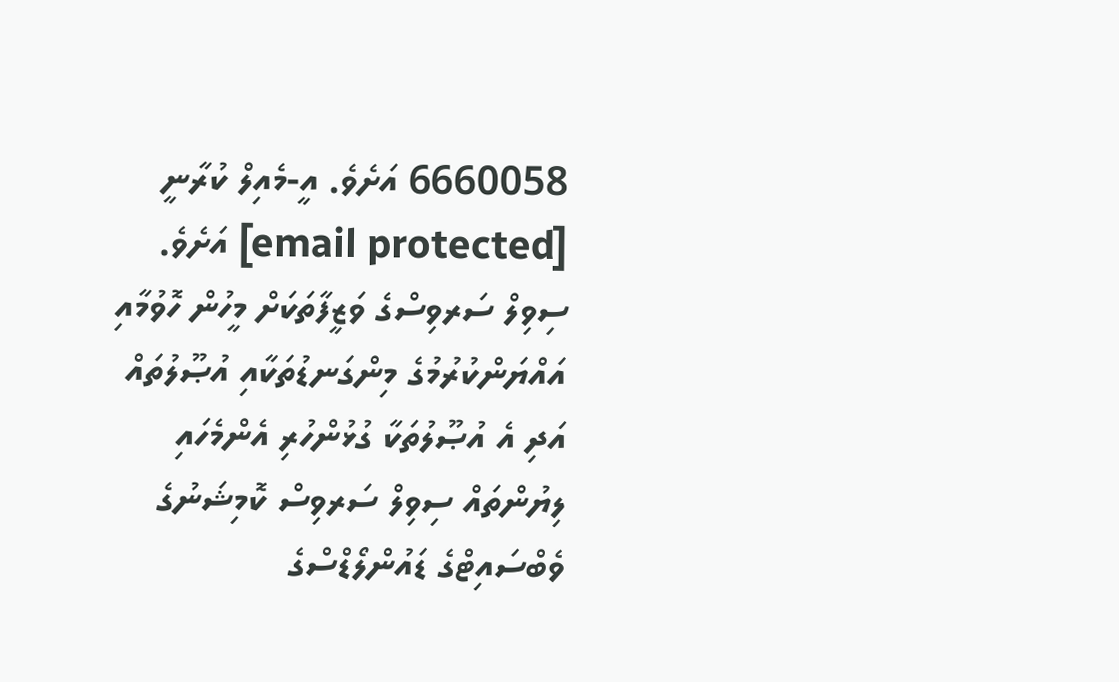6660058 އަށެވެ. އީ-މެއިލް ކުރާނީ [email protected] އަށެވެ. ސިވިލް ސަރވިސްގެ ވަޒީފާތަކަށް މީހުން ހޮވުމާއި އައްޔަންކުރުމުގެ މިންގަނޑުތަކާއި އުޞޫލުތައް އަދި އެ އުޞޫލުތަކާ ގުޅުންހުރި އެންމެހައި ލިޔުންތައް ސިވިލް ސަރވިސް ކޮމިޝަނުގެ ވެބްސައިޓްގެ ޑައުންލޯޑްސްގެ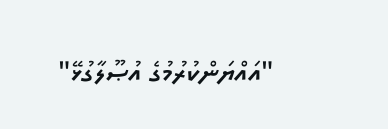"އައްޔަންކުރުމުގެ އުޞޫލާގުޅޭ"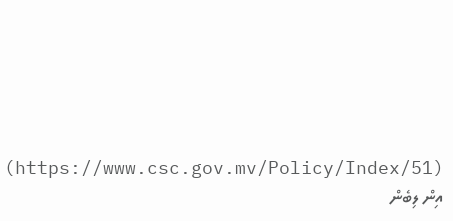(https://www.csc.gov.mv/Policy/Index/51) އިން ލިބެން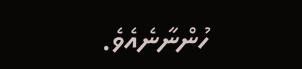ހުންނާނެއެވެ.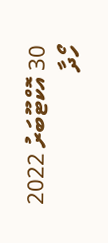30 އޮކްޓޫބަރު 2022
ހޯދާ